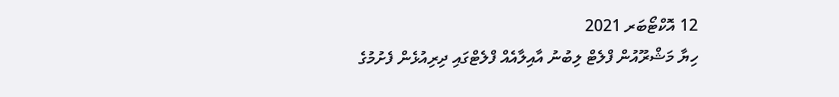12 އޮކްޓޯބަރ 2021
ހިޔާ މަޝްރޫއުން ފްލެޓް ލިބުނު އާއިލާއެއް ފްލެޓްގައި ދިރިއުޅެން ފެށުމުގެ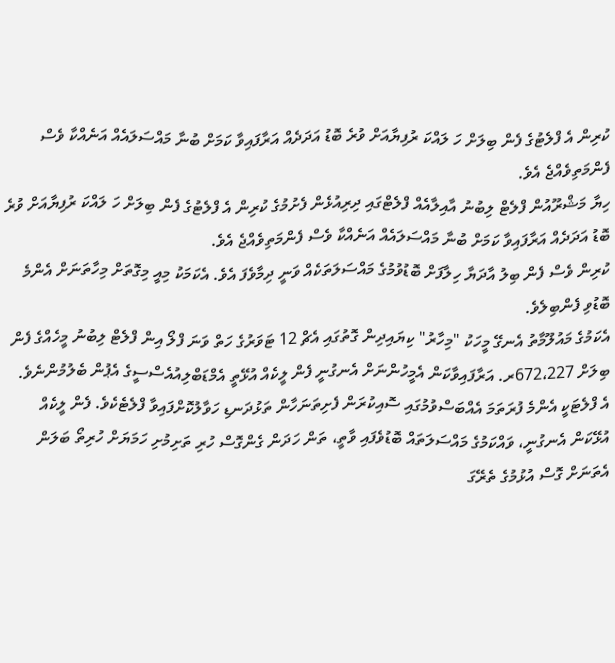ކުރިން އެ ފްލެޓުގެ ފެން ބިލަށް ހަ ލައްކަ ރުފިޔާއަށް ވުރެ ބޮޑު އަދަދެއް އަރާފައިވާ ކަމަށް ބުނާ މައްސަލައެއް އަނެއްކާ ވެސް ފެންމަތިވެއްޖެ އެވެ.
ހިޔާ މަޝްރޫއުން ފްލެޓް ލިބުނު އާއިލާއެއް ފްލެޓްގައި ދިރިއުޅެން ފެށުމުގެ ކުރިން އެ ފްލެޓުގެ ފެން ބިލަށް ހަ ލައްކަ ރުފިޔާއަށް ވުރެ ބޮޑު އަދަދެއް އަރާފައިވާ ކަމަށް ބުނާ މައްސަލައެއް އަނެއްކާ ވެސް ފެންމަތިވެއްޖެ އެވެ.
ކުރިން ވެސް ފެން ބިލު އާދަޔާ ހިލާފަށް ބޮޑުވުމުގެ މައްސަލަތަކެއް ވަނީ ދިމާވެފަ އެވެ. އެކަމަކު މިއީ މިގޮތަށް މިހާތަނަށް އެންމެ ބޮޑުވި ފެންބިލެވެ.
އެކަމުގެ މައުލޫމާތު އެނގޭ މީހަކު "މިހާރު" ކިޔައިދިން ގޮތުގައި އެޗް 12 ޓަވަރުގެ ހަތް ވަނަ ފްލޯ އިން ފްލެޓް ލިބުނު މީހެއްގެ ފެން ބިލަށް 672،227ރ. އަރާފައިވާކަން އެމީހުންނަށް އެނގުނީ ފެން ލީކެއް އުޅޭތީ އެމްޑަބްލިއުއެސްސީގެ އެޕުން ބެލުމުންނެވެ.
އެ ފްލެޓަކީ އެންމެ ފުރަތަމަ އެއްބަސްވުމުގައި ސޮއިކުރަން ފެށިތަނަހާން ތަޅުދަނޑި ހަވާލުކޮށްފައިވާ ފްލެޓެކެވެ. ފެން ލީކެއް އުޅޭކަން އެނގުނީ، ވައްކަމުގެ މައްސަލަތައް ބޮޑުވެފައި ވާތީ، ތަން ހަދަން ގެންގޮސް ހުރި ތަށިމުށި ހަމަޔަށް ހުރިތޯ ބަލަން އެތަނަށް ގޮސް އުޅުމުގެ ތެރޭގަ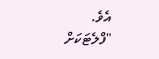އެވެ.
"ފްލެޓަކަށް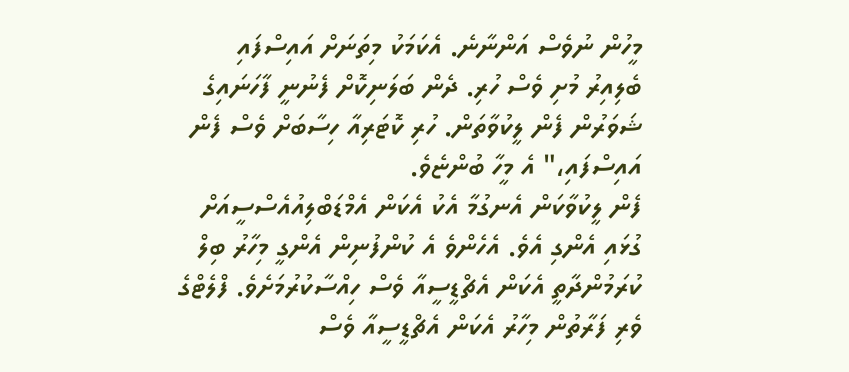މީހުން ނުވެސް އަންނާނެ. އެކަމަކު މިތަނަށް އައިސްފައި ބެލިއިރު މުށި ވެސް ހުރި. ދެން ބަލަނިކޮށް ފެނުނީ ފާހަނައިގެ ޝަވަރުން ފެން ލީކުވާތަން. ހުރި ކޮޓަރިއާ ހިސާބަށް ވެސް ފެން އައިސްފައި،" އެ މީހާ ބުންޏެވެ.
ފެން ލީކުވާކަން އެނގުމާ އެކު އެކަން އެމްޑަބްލިއުއެސްސީއަށް ގުޅައި އެންގި އެވެ. އެހެންވެ އެ ކުންފުނިން އެންގީ މިހާރު ބިލް ކުރަމުންދާތީ އެކަން އެޗްޑީސީއާ ވެސް ހިއްސާކުރުމަށެވެ. ފްލެޓްގެ ވެރި ފަރާތުން މިހާރު އެކަން އެޗްޑީސީއާ ވެސް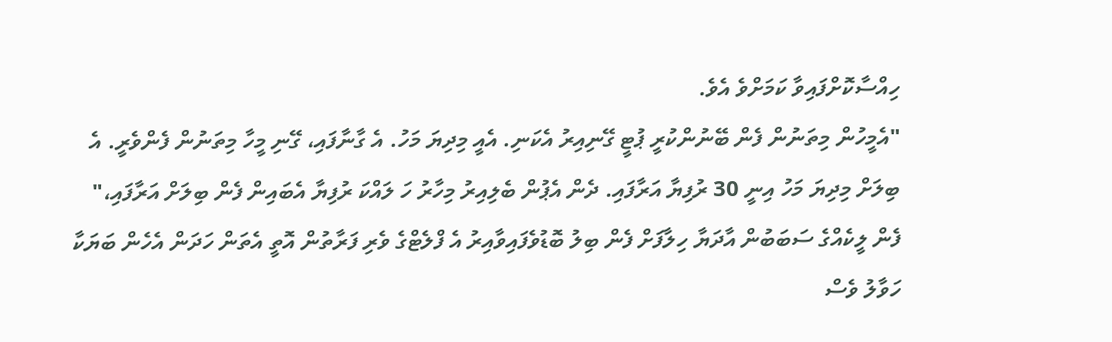ހިއްސާކޮށްފައިވާ ކަމަށްވެ އެވެ.
"އެމީހުން މިތަނުން ފެން ބޭނުންކުރީ ޕުޓީ ގޭނިއިރު އެކަނި. އެއީ މިދިޔަ މަހު. އެ ގާނާފައި، ގޭނި މީހާ މިތަނުން ފެންވެރީ. އެ ބިލަށް މިދިޔަ މަހު އިނީ 30 ރުފިޔާ އަރާފައި. ދެން އެޕުން ބެލިއިރު މިހާރު ހަ ލައްކަ ރުފިޔާ އެބައިން ފެން ބިލަށް އަރާފައި،"
ފެން ލީކެއްގެ ސަބަބުން އާދަޔާ ހިލާފަށް ފެން ބިލު ބޮޑުވެފައިވާއިރު އެ ފްލެޓްގެ ވެރި ފަރާތުން އޮތީ އެތަން ހަދަން އެހެން ބަޔަކާ ހަވާލު ވެސް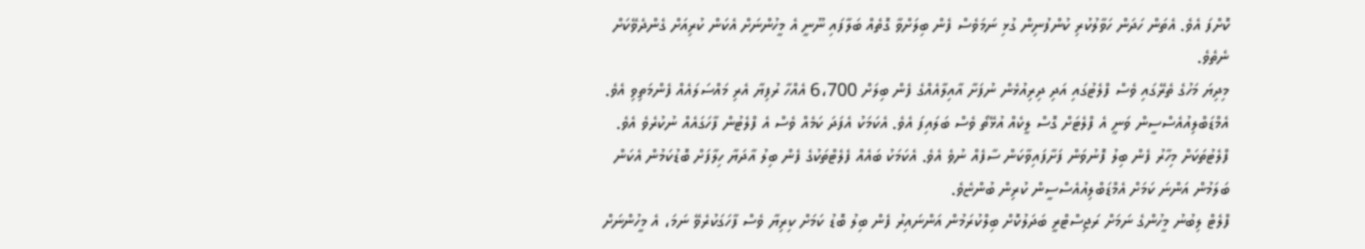ކޮށްފަ އެވެ. އެތަން ހަދަން ހަވާލުކުރި ކުންފުނިން ގުޅި ނަމަވެސް ފެން ބިލަށްވާ ގޮތެއް ބަލާފައި ނޫނީ އެ މީހުންނަށް އެކަން ކުރިއަށް ގެންދެވޭކަށް ނެތެވެ.
މިދިޔަ މަހުގެ ތެރޭގައި ވެސް ފްލެޓުގައި އަދި ދިރިއުޅެން ނުފަށާ އާއިލާއެއްގެ ފެން ބިލަށް 6،700 އެއްހާ ރުފިޔާ އެރި މައްސަލައެއް ފެންމަތިވި އެވެ. އެމްޑަބްލިއުއެސްސީން ވަނީ އެ ފްލެޓަށް ގޮސް ލީކެއް އުޅޭތޯ ވެސް ބަލައިފަ އެވެ. އެކަމަކު އެފަދަ ކަމެއް ވެސް އެ ފްލެޓުން ފާހަގައެއް ނުކުރެވެ އެވެ.
ފްލެޓުތަކަށް މިހާރު ފެން ބިލު ފޮނުވަން ފަށާފައިވާކަން ސާފެއް ނުވެ އެވެ. އެކަމަކު ބައެއް ފެލެޓްތަކުގެ ފެން ބިލު އާދަޔާ ހިލާފަށް ބޮޑުކަމުން އެކަން ބަލަމުން އަންނަ ކަމަށް އެމްޑަބްލިއުއެސްސީން ކުރިން ބުންޏެވެ.
ފްލެޓް ލިބުނު މީހުންގެ ނަމަށް ރަޖިސްޓްރީ ބަދަލުކޮށް ބިލްކުރަމުން އަންނައިރު ފެން ބިލު ބޮޑު ކަމަށް ކިރިޔާ ވެސް ފާހަގަކުރެވޭ ނަމަ، އެ މީހުންނަށް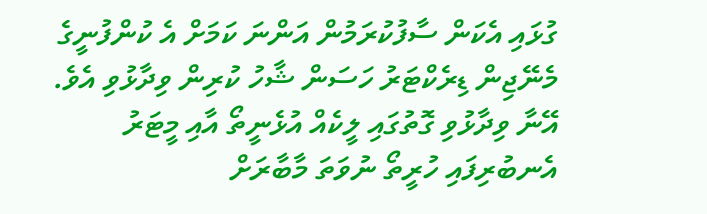ގުޅައި އެކަން ސާފުކުރަމުން އަންނަ ކަމަށް އެ ކުންފުނީގެ މެނޭޖިން ޑިރެކްޓަރު ހަސަން ޝާހު ކުރިން ވިދާޅުވި އެވެ.
އޭނާ ވިދާޅުވި ގޮތުގައި ލީކެއް އުޅެނީތޯ އާއި މީޓަރު އެނބުރިފައި ހުރީތޯ ނުވަތަ މާބާރަށް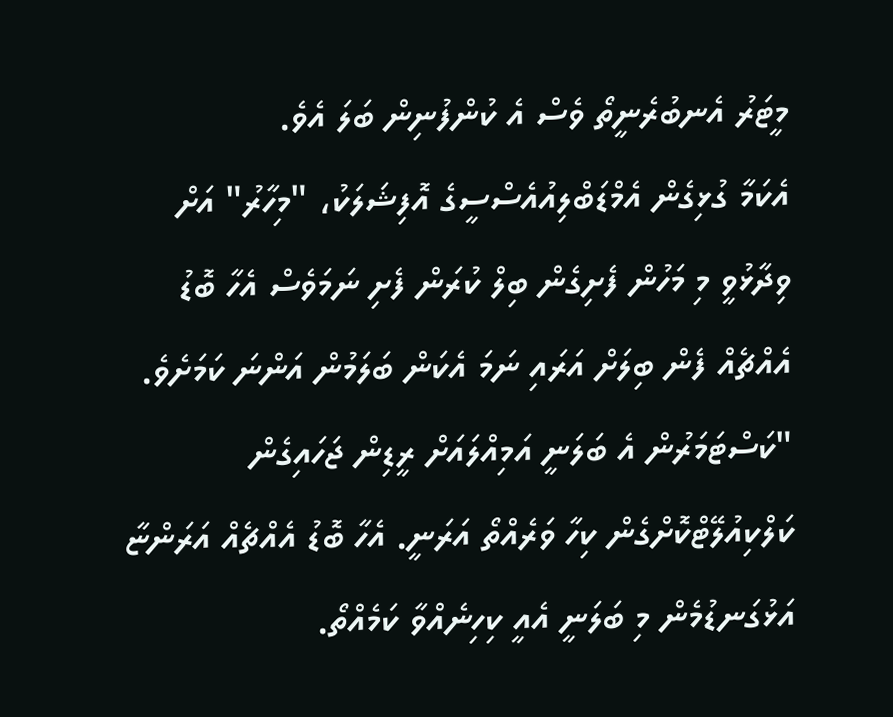މީޓަރު އެނބުރެނީތޯ ވެސް އެ ކުންފުނިން ބަލަ އެވެ.
އެކަމާ ގުޅިގެން އެމްޑަބްލިއުއެސްސީގެ އޮފިޝަލަކު، "މިހާރު" އަށް ވިދާޅުވީ މި މަހުން ފެށިގެން ބިލް ކުރަން ފެށި ނަމަވެސް އެހާ ބޮޑު އެއްޗެއް ފެން ބިލަށް އަރައި ނަމަ އެކަން ބަލަމުން އަންނަ ކަމަށެވެ.
"ކަސްޓަމަރުން އެ ބަލަނީ އަމިއްލައަށް ރީޑިން ޖަހައިގެން ކަލްކިއުލޭޓްކޮށްގެން ކިހާ ވަރެއްތޯ އަރަނީ. އެހާ ބޮޑު އެއްޗެއް އަރަންޏާ އަޅުގަނޑުމެން މި ބަލަނީ އެއީ ކިހިނެއްވާ ކަމެއްތޯ.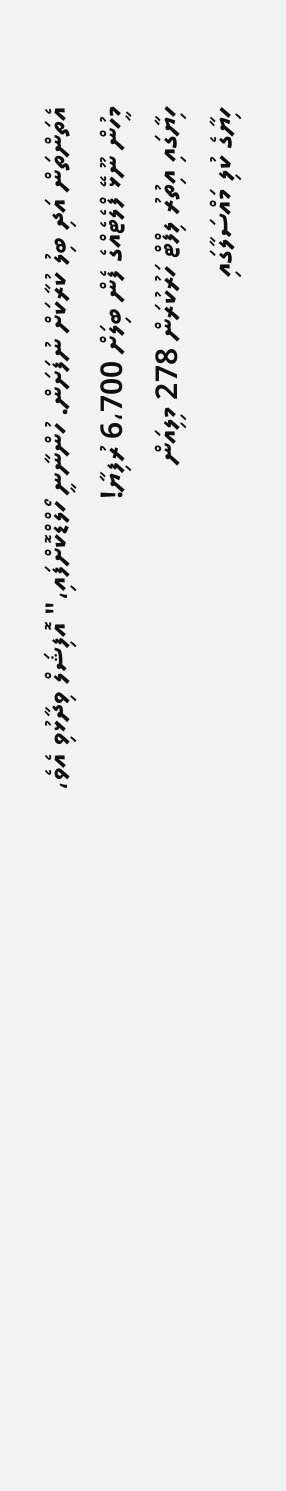އެތަންތަން އަދި ބިލު ކުރާކަށް ނުފަށަން. ހުންނާނީ ހޯލްޑްކޮށްފައި،" އޮފިޝަލް ވިދާޅުވި އެވެ،
މީހުން ނޫޅޭ ފްލެޓެއްގެ ފެން ބިލަށް 6،700 ރުފިޔާ!
ހިޔާގައި އިތުރު ލިފްޓް ހަރުކުރަން 278 މިލިއަން
ހިޔާގެ ކުލި މައްސަލާގައި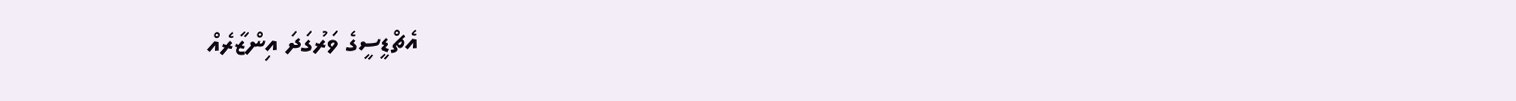އެޗްޑީސީގެ ވަރުގަދަ އިންޒާރެއް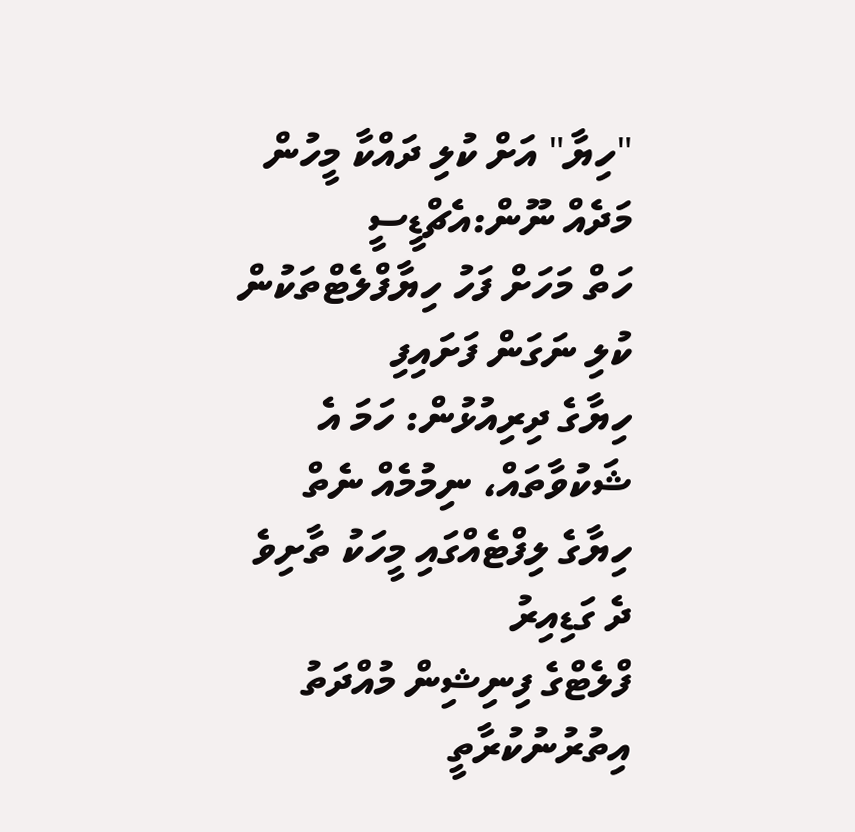"ހިޔާ" އަށް ކުލި ދައްކާ މީހުން މަދެއް ނޫން:އެޗްޑީސީ
ހަތް މަހަށް ފަހު ހިޔާފްލެޓްތަކުން ކުލި ނަގަން ފަށައިފި
ހިޔާގެ ދިރިއުޅުން: ހަމަ އެ ޝަކުވާތައް، ނިމުމެއް ނެތް
ހިޔާގެ ލިފްޓެއްގައި މީހަކު ތާށިވެ ދެ ގަޑިއިރު
ފްލެޓްގެ ފިނިޝިން މުއްދަތު އިތުރުނުކުރާތީ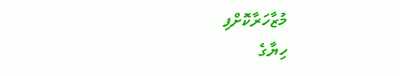މުޒާހަރާކޮށްފި
ހިޔާގެ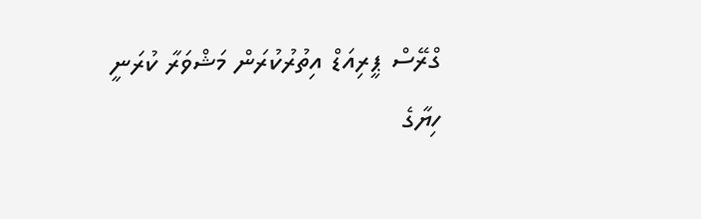ގްރޭސް ޕީރިއަޑް އިތުރުކުރަން މަޝްވަރާ ކުރަނީ
ހިޔާގެ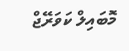މޮބައިލް ކަވަރޭޖް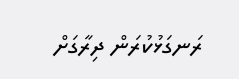ރަނގަޅުކުރަން ދިރާގަށް